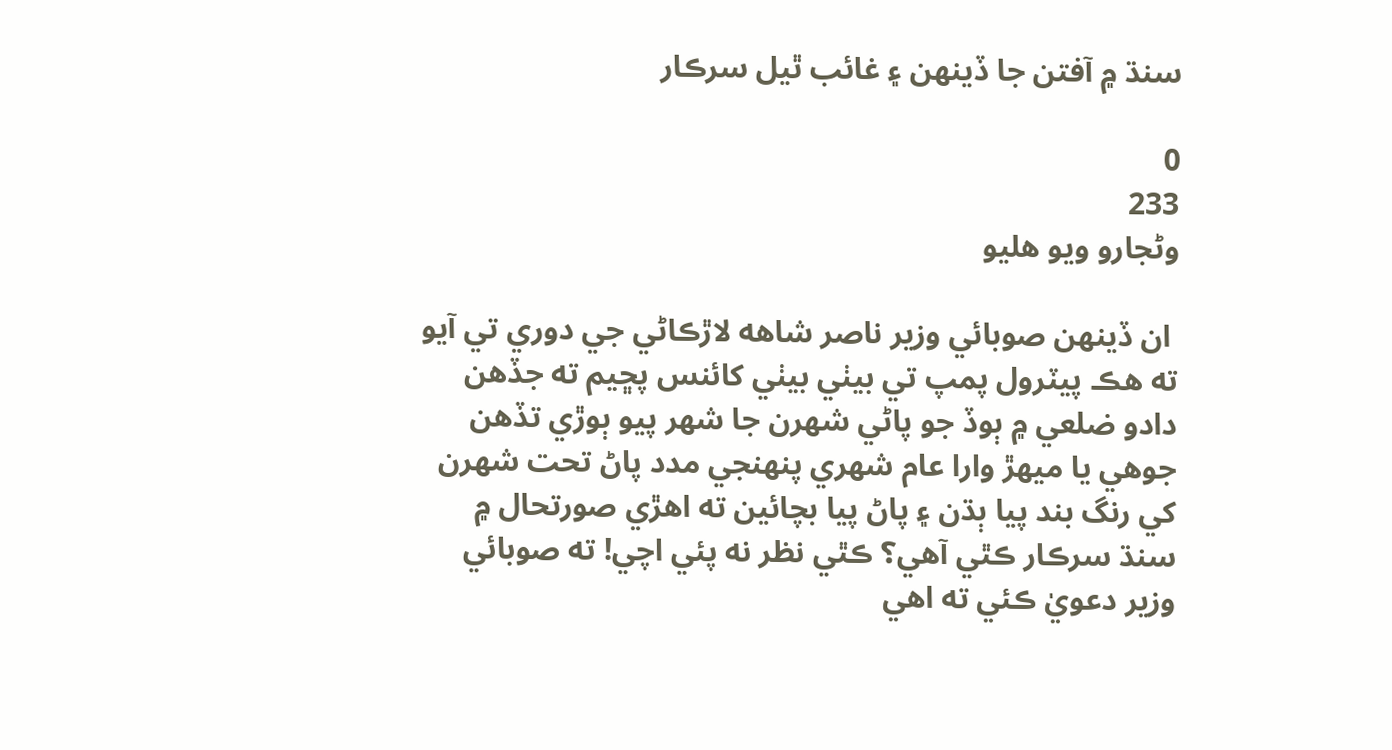سنڌ ۾ آفتن جا ڏينهن ۽ غائب ٿيل سرڪار

0
233
وڻجارو ويو هليو

 ان ڏينهن صوبائي وزير ناصر شاهه لاڙڪاڻي جي دوري تي آيو ته هڪ پيٽرول پمپ تي بيٺي بيٺي کائنس پڇيم ته جڏهن دادو ضلعي ۾ ٻوڏ جو پاڻي شهرن جا شهر پيو ٻوڙي تڏهن جوهي يا ميهڙ وارا عام شهري پنهنجي مدد پاڻ تحت شهرن کي رنگ بند پيا ٻڌن ۽ پاڻ پيا بچائين ته اهڙي صورتحال ۾ سنڌ سرڪار ڪٿي آهي؟ ڪٿي نظر نه پئي اچي! ته صوبائي وزير دعويٰ ڪئي ته اهي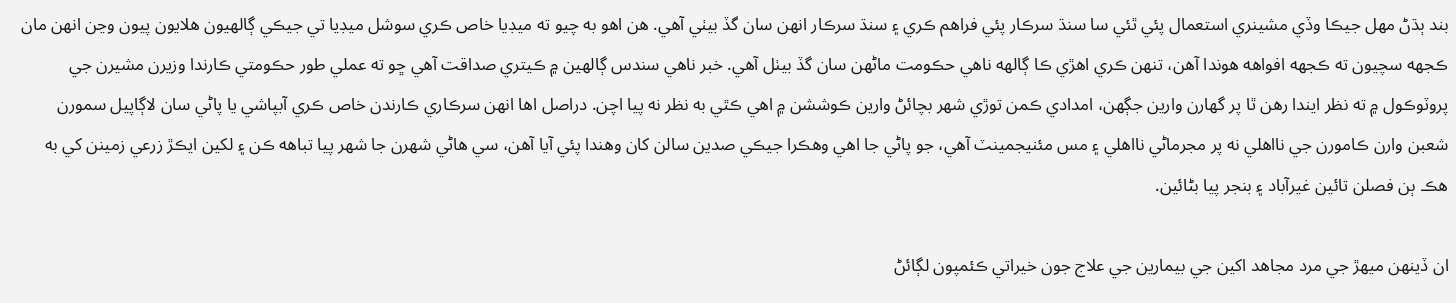بند ٻڌڻ مهل جيڪا وڏي مشينري استعمال پئي ٿئي سا سنڌ سرڪار پئي فراهم ڪري ۽ سنڌ سرڪار انهن سان گڏ بيٺي آهي. هن اهو به چيو ته ميڊيا خاص ڪري سوشل ميڊيا تي جيڪي ڳالهيون هلايون پيون وڃن انهن مان ڪجهه سچيون ته ڪجهه افواهه هوندا آهن، تنهن ڪري اهڙي ڪا ڳالهه ناهي حڪومت ماڻهن سان گڏ بيٺل آهي. خبر ناهي سندس ڳالهين ۾ ڪيتري صداقت آهي ڇو ته عملي طور حڪومتي ڪارندا وزيرن مشيرن جي پروٽوڪول ۾ ته نظر ايندا رهن ٿا پر گهارن وارين جڳهن، امدادي ڪمن توڙي شهر بچائڻ وارين ڪوششن ۾ اهي ڪٿي به نظر نه پيا اچن. دراصل اها انهن سرڪاري ڪارندن خاص ڪري آبپاشي يا پاڻي سان لاڳاپيل سمورن شعبن وارن ڪامورن جي نااهلي نه پر مجرماڻي نااهلي ۽ مس مئنيجمينٽ آهي، جو پاڻي جا اهي وهڪرا جيڪي صدين سالن کان وهندا پئي آيا آهن، سي هاڻي شهرن جا شهر پيا تباهه ڪن ۽ لکين ايڪڙ زرعي زمينن کي به هڪ ٻن فصلن تائين غيرآباد ۽ بنجر پيا بڻائين.

ان ڏينهن ميهڙ جي مرد مجاهد اکين جي بيمارين جي علاج جون خيراتي ڪئمپون لڳائڻ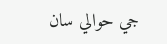جي حوالي سان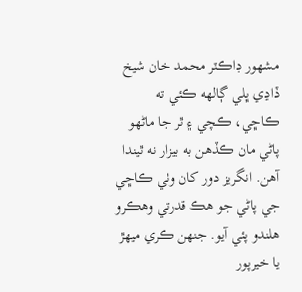مشهور ڊاڪٽر محمد خان شيخ ڏاڍي ڀلي ڳالهه ڪئي ته ڪاڇي، ڪچي ۽ ٿر جا ماڻهو پاڻي مان ڪڏهن به بيزار نه ٿيندا آهن. انگريز دور کان وٺي ڪاڇي جي پاڻي جو هڪ قدرتي وهڪرو هلندو پئي آيو. جنهن ڪري ميهڙ يا خيرپور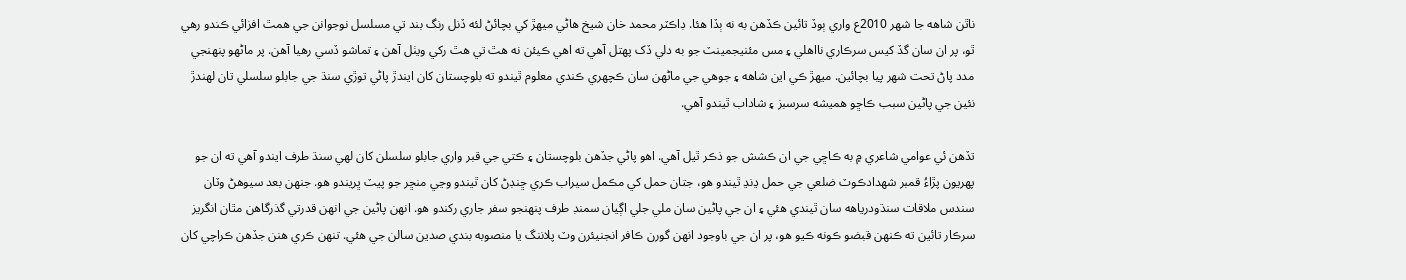ناٿن شاهه جا شهر 2010ع واري ٻوڏ تائين ڪڏهن به نه ٻڏا هئا. ڊاڪٽر محمد خان شيخ هاڻي ميهڙ کي بچائڻ لئه ڏنل رنگ بند تي مسلسل نوجوانن جي همٿ افزائي ڪندو رهي ٿو، پر ان سان گڏ کيس سرڪاري نااهلي ۽ مس مئنيجمينٽ جو به دلي ڏک پهتل آهي ته اهي ڪيئن نه هٿ تي هٿ رکي ويٺل آهن ۽ تماشو ڏسي رهيا آهن. پر ماڻهو پنهنجي مدد پاڻ تحت شهر پيا بچائين. ميهڙ ڪي اين شاهه ۽ جوهي جي ماڻهن سان ڪچهري ڪندي معلوم ٿيندو ته بلوچستان کان ايندڙ پاڻي توڙي سنڌ جي جابلو سلسلي تان لهندڙ نئين جي پاڻين سبب ڪاڇو هميشه سرسبز ۽ شاداب ٿيندو آهي.

تڏهن ئي عوامي شاعري ۾ به ڪاڇي جي ان ڪشش جو ذڪر ٿيل آهي. اهو پاڻي جڏهن بلوچستان ۽ ڪتي جي قبر واري جابلو سلسلن کان لهي سنڌ طرف ايندو آهي ته ان جو پهريون پڙاءُ قمبر شهدادڪوٽ ضلعي جي حمل ڍنڍ ٿيندو هو، جتان حمل کي مڪمل سيراب ڪري ڇنڊڻ کان ٿيندو وڃي منڇر جو پيٽ ڀريندو هو. جنهن بعد سيوهڻ وٽان سندس ملاقات سنڌودرياهه سان ٿيندي هئي ۽ ان جي پاڻين سان ملي جلي اڳيان سمنڊ طرف پنهنجو سفر جاري رکندو هو. انهن پاڻين جي انهن قدرتي گذرگاهن مٿان انگريز سرڪار تائين ته ڪنهن قبضو ڪونه ڪيو هو، پر ان جي باوجود انهن گورن ڪافر انجنيئرن وٽ پلاننگ يا منصوبه بندي صدين سالن جي هئي. تنهن ڪري هنن جڏهن ڪراچي کان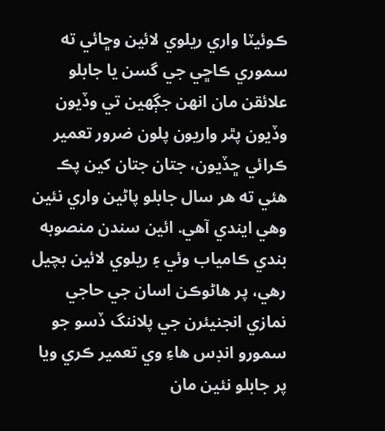ڪوئيٽا واري ريلوي لائين وڇائي ته سموري ڪاڇي جي گسن يا جابلو علائقن مان انهن جڳهين تي وڏيون وڏيون پٿر واريون پلون ضرور تعمير ڪرائي ڇڏيون، جتان جتان کين پڪ هئي ته هر سال جابلو پاڻين واري نئين وهي ايندي آهي. ائين سندن منصوبه بندي ڪامياب وئي ۽ ريلوي لائين بچيل رهي، پر هاڻوڪن اسان جي حاجي نمازي انجنيئرن جي پلاننگ ڏسو جو سمورو انڊس هاءِ وي تعمير ڪري ويا پر جابلو نئين مان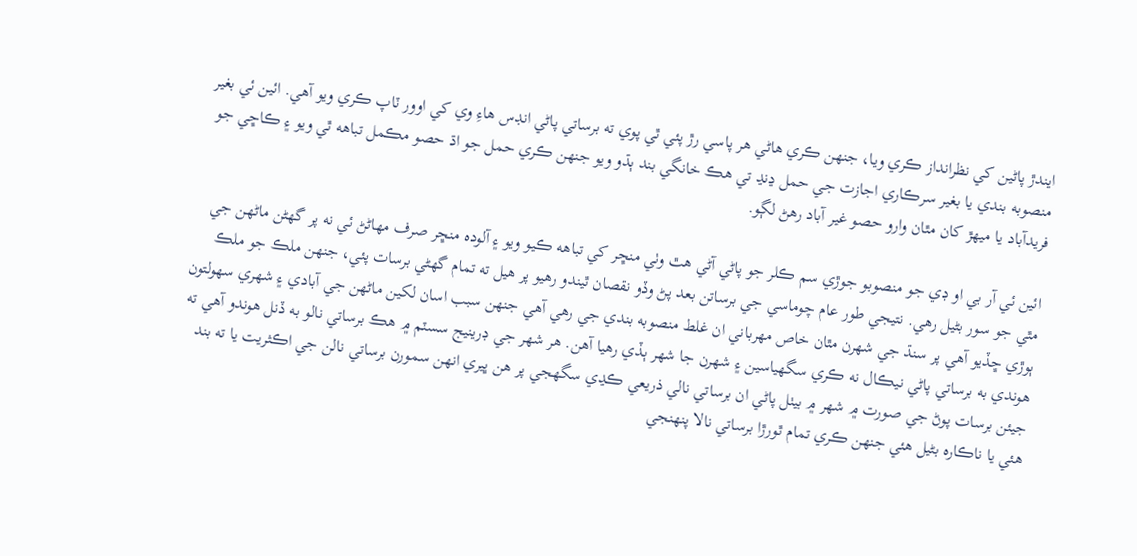ايندڙ پاڻين کي نظرانداز ڪري ويا، جنهن ڪري هاڻي هر پاسي رڙ پئي ٿي پوي ته برساتي پاڻي انڊس هاءِ وي کي اوور ٽاپ ڪري ويو آهي. ائين ئي بغير منصوبه بندي يا بغير سرڪاري اجازت جي حمل ڍنڍ تي هڪ خانگي بند ٻڌو ويو جنهن ڪري حمل جو اڌ حصو مڪمل تباهه ٿي ويو ۽ ڪاڇي جو فريدآباد يا ميهڙ کان مٿان وارو حصو غير آباد رهڻ لڳو.

ائين ئي آر بي او ڊي جو منصوبو جوڙي سم ڪلر جو پاڻي آڻي هٿ وٺي منڇر کي تباهه ڪيو ويو ۽ آلوده منڇر صرف مهاڻڻ ئي نه پر گهڻن ماڻهن جي مٿي جو سور بڻيل رهي. نتيجي طور عام چوماسي جي برساتن بعد پڻ وڏو نقصان ٿيندو رهيو پر هيل ته تمام گهڻي برسات پئي، جنهن ملڪ جو ملڪ ٻوڙي ڇڏيو آهي پر سنڌ جي شهرن مٿان خاص مهرباني ان غلط منصوبه بندي جي رهي آهي جنهن سبب اسان لکين ماڻهن جي آبادي ۽ شهري سهولتون هوندي به برساتي پاڻي نيڪال نه ڪري سگهياسين ۽ شهرن جا شهر ٻڏي رهيا آهن. هر شهر جي ڊرينيج سسٽم ۾ هڪ برساتي نالو به ڏنل هوندو آهي ته جيئن برسات پوڻ جي صورت ۾ شهر ۾ بيٺل پاڻي ان برساتي نالي ذريعي ڪڍي سگهجي پر هن ڀيري انهن سمورن برساتي نالن جي اڪثريت يا ته بند هئي يا ناڪاره بڻيل هئي جنهن ڪري تمام ٿورڙا برساتي نالا پنهنجي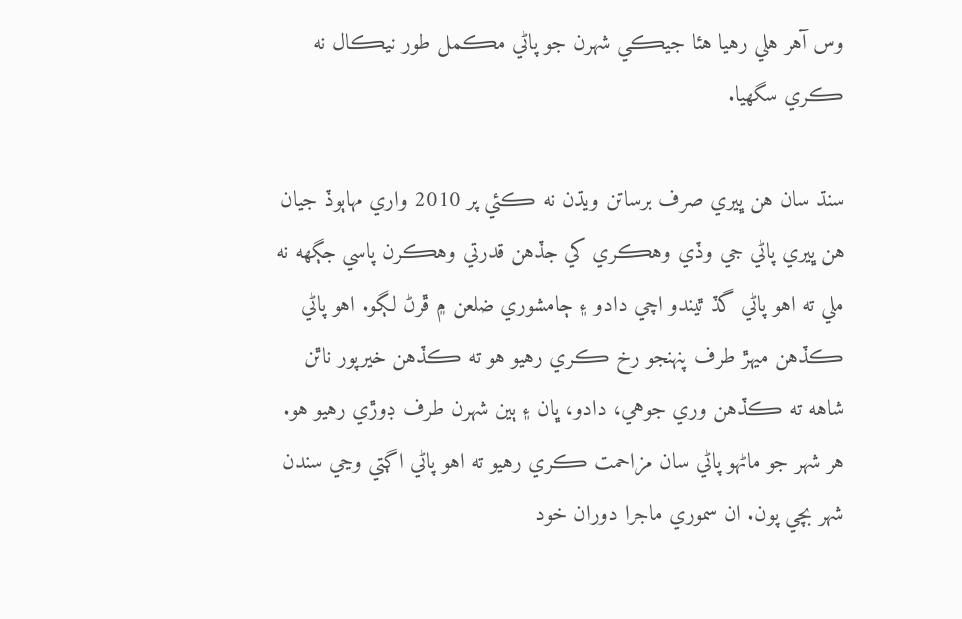وس آهر هلي رهيا هئا جيڪي شهرن جو پاڻي مڪمل طور نيڪال نه ڪري سگهيا.

سنڌ سان هن ڀيري صرف برساتن ويڌن نه ڪئي پر 2010 واري مهاٻوڏ جيان هن ڀيري پاڻي جي وڏي وهڪري کي جڏهن قدرتي وهڪرن پاسي جڳهه نه ملي ته اهو پاڻي گڏ ٿيندو اچي دادو ۽ ڄامشوري ضلعن ۾ ڦرڻ لڳو. اهو پاڻي ڪڏهن ميهڙ طرف پنهنجو رخ ڪري رهيو هو ته ڪڏهن خيرپور ناٿن شاهه ته ڪڏهن وري جوهي، دادو، ڀان ۽ ٻين شهرن طرف ڊوڙي رهيو هو. هر شهر جو ماڻهو پاڻي سان مزاحمت ڪري رهيو ته اهو پاڻي اڳتي وڃي سندن شهر بچي پون. ان سموري ماجرا دوران خود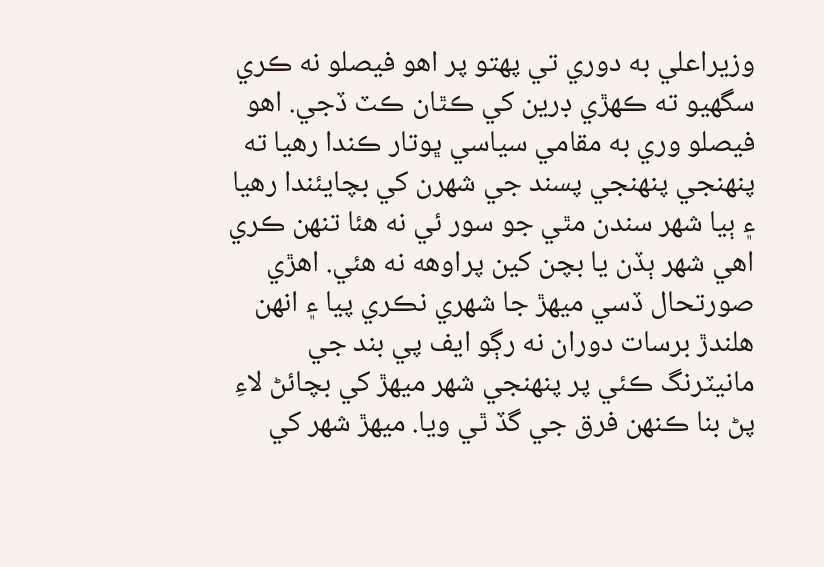وزيراعلي به دوري تي پهتو پر اهو فيصلو نه ڪري سگهيو ته ڪهڙي ڊرين کي ڪٿان ڪٽ ڏجي. اهو فيصلو وري به مقامي سياسي ڀوتار ڪندا رهيا ته پنهنجي پنهنجي پسند جي شهرن کي بچايئندا رهيا ۽ ٻيا شهر سندن مٿي جو سور ئي نه هئا تنهن ڪري اهي شهر ٻڏن يا بچن کين پراوهه نه هئي. اهڙي صورتحال ڏسي ميهڙ جا شهري نڪري پيا ۽ انهن هلندڙ برسات دوران نه رڳو ايف پي بند جي مانيٽرنگ ڪئي پر پنهنجي شهر ميهڙ کي بچائڻ لاءِ پڻ بنا ڪنهن فرق جي گڏ ٿي ويا. ميهڙ شهر کي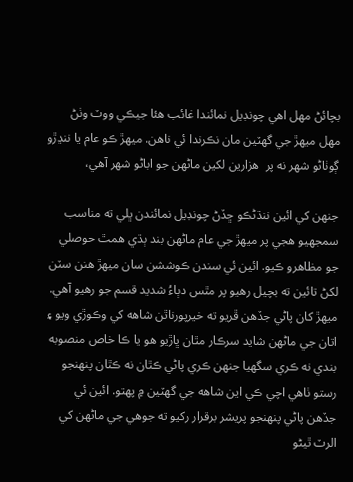بچائڻ مهل اهي چونڊيل نمائندا غائب هئا جيڪي ووٽ وٺڻ مهل ميهڙ جي گهٽين مان نڪرندا ئي ناهن. ميهڙ ڪو عام يا ننڍڙو ڳوٺاڻو شهر نه پر  هزارين لکين ماڻهن جو اباڻو شهر آهي،

جنهن کي ائين ننڌڻڪو ڇڏڻ چونڊيل نمائندن ڀلي ته مناسب سمجهيو هجي پر ميهڙ جي عام ماڻهن بند ٻڌي همٿ حوصلي جو مظاهرو ڪيو. ائين ئي سندن ڪوششن سان ميهڙ هنن سٽن لکڻ تائين ته بچيل رهيو پر مٿس دٻاءُ شديد قسم جو رهيو آهي. ميهڙ کان پاڻي جڏهن ڦريو ته خيرپورناٿن شاهه کي وڪوڙي ويو ۽ اتان جي ماڻهن شايد سرڪار مٿان ڀاڙيو هو يا ڪا خاص منصوبه بندي نه ڪري سگهيا جنهن ڪري پاڻي ڪٿان نه ڪٿان پنهنجو رستو ٺاهي اچي ڪي اين شاهه جي گهٽين ۾ پهتو. ائين ئي جڏهن پاڻي پنهنجو پريشر برقرار رکيو ته جوهي جي ماڻهن کي الرٽ ٿيڻو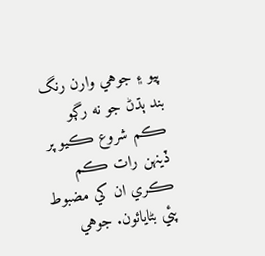پيو ۽ جوهي وارن رنگ بند ٻڌڻ جو نه رڳو ڪم شروع ڪيو پر ڏينهن رات ڪم ڪري ان کي مضبوط پئي بڻايائون. جوهي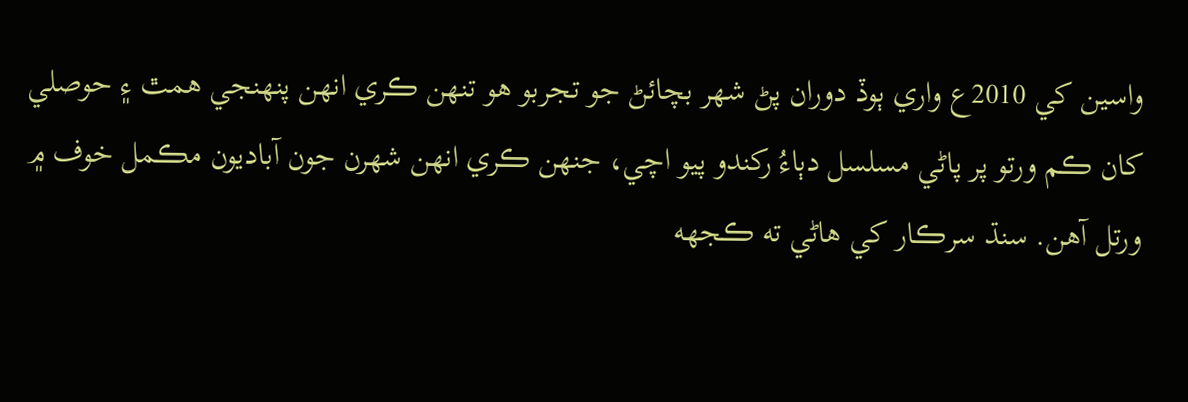واسين کي 2010ع واري ٻوڏ دوران پڻ شهر بچائڻ جو تجربو هو تنهن ڪري انهن پنهنجي همٿ ۽ حوصلي کان ڪم ورتو پر پاڻي مسلسل دٻاءُ رکندو پيو اچي، جنهن ڪري انهن شهرن جون آباديون مڪمل خوف ۾ ورتل آهن. سنڌ سرڪار کي هاڻي ته ڪجهه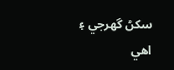سکڻ گهرجي ۽ اهي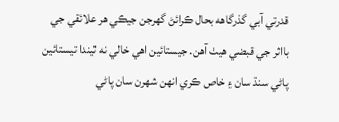قدرتي آبي گذرگاهه بحال ڪرائڻ گهرجن جيڪي هر علائقي جي بااثر جي قبضي هيٺ آهن. جيستائين اهي خالي نه ٿيندا تيستائين پاڻي سنڌ سان ۽ خاص ڪري انهن شهرن سان پاڻي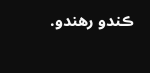ڪندو رهندو.